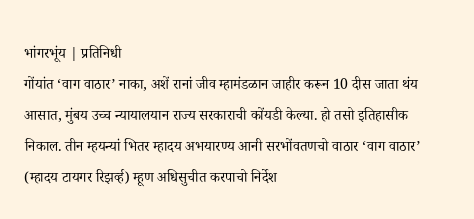भांगरभूंय | प्रतिनिधी
गोंयांत ‘वाग वाठार’ नाका, अशें रानां जीव म्हामंडळान जाहीर करून 10 दीस जाता थंय आसात, मुंबय उच्च न्यायालयान राज्य सरकाराची कोंयडी केल्या. हो तसो इतिहासीक निकाल. तीन म्हयन्यां भितर म्हादय अभयारण्य आनी सरभोंवतणचो वाठार ‘वाग वाठार’ (म्हादय टायगर रिझर्व्ह) म्हूण अधिसुचीत करपाचो निर्देश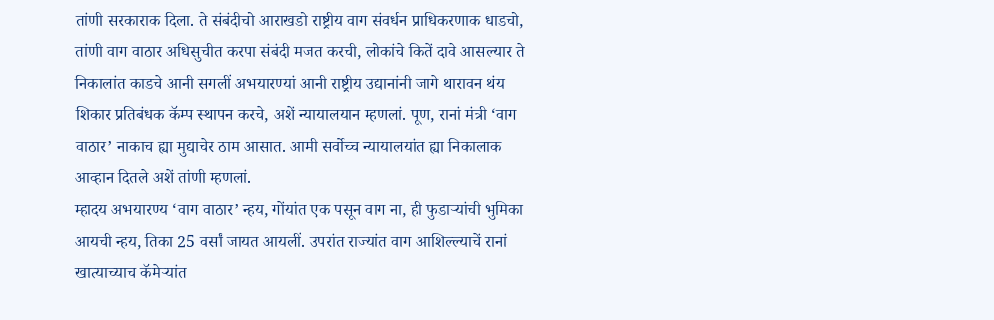तांणी सरकाराक दिला. ते संबंदीचो आराखडो राष्ट्रीय वाग संवर्धन प्राधिकरणाक धाडचो, तांणी वाग वाठार अधिसुचीत करपा संबंदी मजत करची, लोकांचे कितें दावे आसल्यार ते निकालांत काडचे आनी सगलीं अभयारण्यां आनी राष्ट्रीय उद्यानांनी जागे थारावन थंय शिकार प्रतिबंधक कॅम्प स्थापन करचे, अशें न्यायालयान म्हणलां. पूण, रानां मंत्री ‘वाग वाठार’ नाकाच ह्या मुद्याचेर ठाम आसात. आमी सर्वोच्च न्यायालयांत ह्या निकालाक आव्हान दितले अशें तांणी म्हणलां.
म्हादय अभयारण्य ‘वाग वाठार’ न्हय, गोंयांत एक पसून वाग ना, ही फुडाऱ्यांची भुमिका आयची न्हय, तिका 25 वर्सां जायत आयलीं. उपरांत राज्यांत वाग आशिल्ल्याचें रानां खात्याच्याच कॅमेऱ्यांत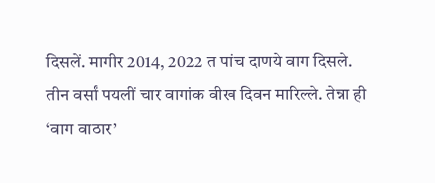दिसलें. मागीर 2014, 2022 त पांच दाणये वाग दिसले. तीन वर्सां पयलीं चार वागांक वीख दिवन मारिल्ले. तेन्ना ही ‘वाग वाठार’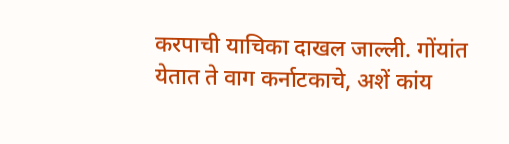करपाची याचिका दाखल जाल्ली. गोंयांत येतात ते वाग कर्नाटकाचे, अशें कांय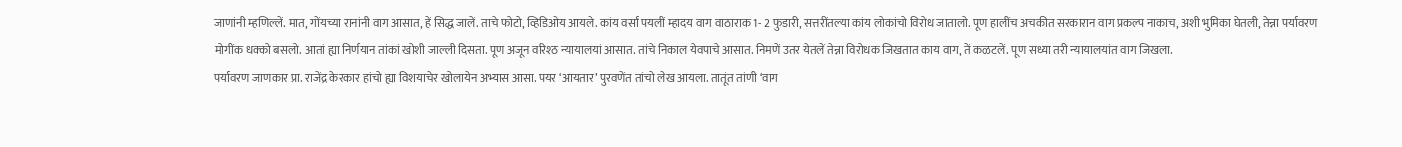जाणांनी म्हणिल्लें. मात, गोंयच्या रानांनी वाग आसात, हें सिद्ध जालें. ताचे फोटो, व्हिडिओय आयले. कांय वर्सां पयलीं म्हादय वाग वाठाराक 1- 2 फुडारी, सत्तरींतल्या कांय लोकांचो विरोध जातालो. पूण हालींच अचकीत सरकारान वाग प्रकल्प नाकाच, अशी भुमिका घेतली, तेन्ना पर्यावरण मोगींक धक्को बसलो. आतां ह्या निर्णयान तांकां खोशी जाल्ली दिसता. पूण अजून वरिश्ठ न्यायालयां आसात. तांचे निकाल येवपाचे आसात. निमणें उतर येतलें तेन्ना विरोधक जिखतात काय वाग, तें कळटलें. पूण सध्या तरी न्यायालयांत वाग जिखला.
पर्यावरण जाणकार प्रा. राजेंद्र केरकार हांचो ह्या विशयाचेर खोलायेन अभ्यास आसा. पयर ‘आयतार’ पुरवणेंत तांचो लेख आयला. तातूंत तांणी ‘वाग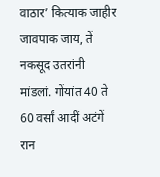वाठार’ कित्याक जाहीर जावपाक जाय, तें नकसूद उतरांनी मांडलां. गोंयांत 40 ते 60 वर्सां आदीं अटंगें रान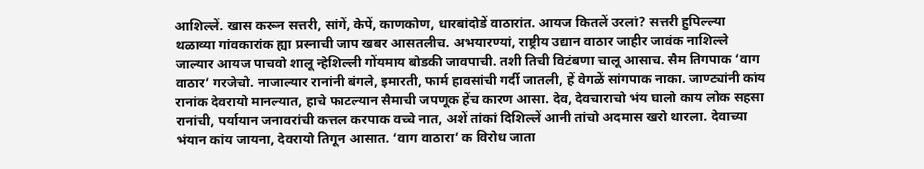आशिल्लें. खास करून सत्तरी, सांगें, केपें, काणकोण, धारबांदोडें वाठारांत. आयज कितलें उरलां? सत्तरी हुपिल्ल्या थळाव्या गांवकारांक ह्या प्रस्नाची जाप खबर आसतलीच. अभयारण्यां, राष्ट्रीय उद्यान वाठार जाहीर जावंक नाशिल्ले जाल्यार आयज पाचवो शालू न्हेशिल्ली गोंयमाय बोडकी जावपाची. तशी तिची विटंबणा चालू आसाच. सैम तिगपाक ‘वाग वाठार’ गरजेचो. नाजाल्यार रानांनी बंगले, इमारती, फार्म हावसांची गर्दी जातली, हें वेगळें सांगपाक नाका. जाण्ट्यांनी कांय रानांक देवरायो मानल्यात, हाचे फाटल्यान सैमाची जपणूक हेंच कारण आसा. देव, देवचाराचो भंय घालो काय लोक सहसा रानांची, पर्यायान जनावरांची कत्तल करपाक वच्चे नात, अशें तांकां दिशिल्लें आनी तांचो अदमास खरो थारला. देवाच्या भंयान कांय जायना, देवरायो तिगून आसात. ‘वाग वाठारा’ क विरोध जाता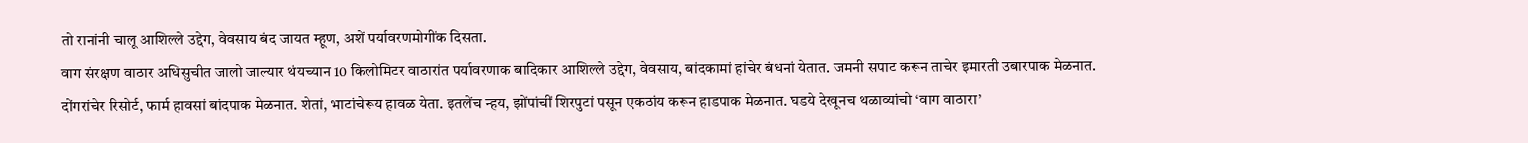तो रानांनी चालू आशिल्ले उद्देग, वेवसाय बंद जायत म्हूण, अशें पर्यावरणमोगींक दिसता.
वाग संरक्षण वाठार अधिसुचीत जालो जाल्यार थंयच्यान 10 किलोमिटर वाठारांत पर्यावरणाक बादिकार आशिल्ले उद्देग, वेवसाय, बांदकामां हांचेर बंधनां येतात. जमनी सपाट करून ताचेर इमारती उबारपाक मेळनात. दोंगरांचेर रिसोर्ट, फार्म हावसां बांदपाक मेळनात. शेतां, भाटांचेरूय हावळ येता. इतलेंच न्हय, झोंपांचीं शिरपुटां पसून एकठांय करून हाडपाक मेळनात. घडये देखूनच थळाव्यांचो ‘वाग वाठारा’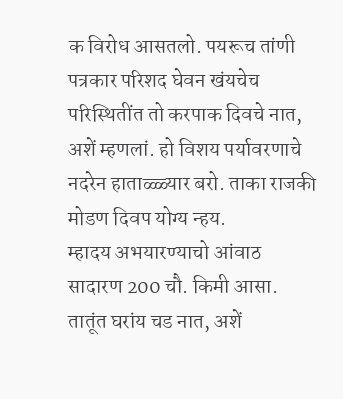क विरोध आसतलो. पयरूच तांणी पत्रकार परिशद घेवन खंयचेच परिस्थितींत तो करपाक दिवचे नात, अशें म्हणलां. हो विशय पर्यावरणाचे नदरेन हाताळ्ळ्यार बरो. ताका राजकी मोडण दिवप योग्य न्हय.
म्हादय अभयारण्याचो आंवाठ सादारण 200 चौ. किमी आसा. तातूंत घरांय चड नात, अशें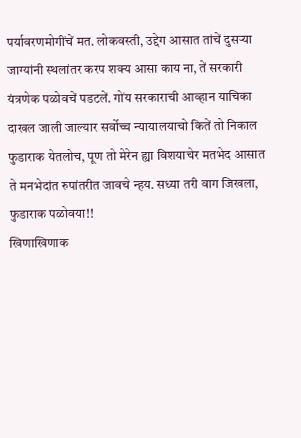पर्यावरणमोगींचें मत. लोकवस्ती, उद्देग आसात तांचें दुसऱ्या जाग्यांनी स्थलांतर करप शक्य आसा काय ना, तें सरकारी यंत्रणेक पळोवचें पडटलें. गोंय सरकाराची आव्हान याचिका दाखल जाली जाल्यार सर्वोच्च न्यायालयाचो कितें तो निकाल फुडाराक येतलोच, पूण तो मेरेन ह्या विशयाचेर मतभेद आसात ते मनभेदांत रुपांतरीत जावचे न्हय. सध्या तरी वाग जिखला, फुडाराक पळोवया!!
खिणाखिणाक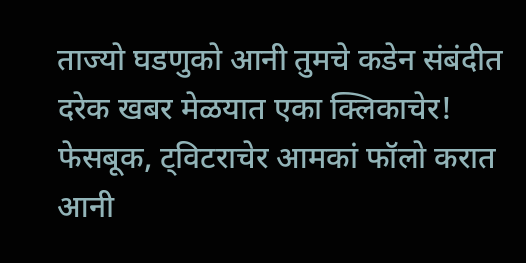ताज्यो घडणुको आनी तुमचे कडेन संबंदीत दरेक खबर मेळयात एका क्लिकाचेर! फेसबूक, ट्विटराचेर आमकां फॉलो करात आनी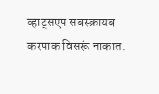व्हाट्सएप सबस्क्रायब करपाक विसरूं नाकात.